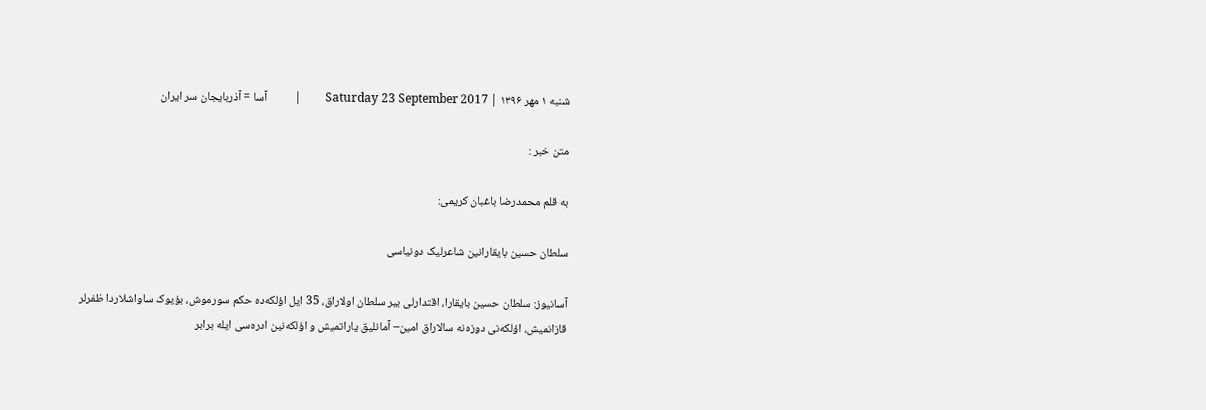شنبه ۱ مهر ۱۳۹۶ | 2017 Saturday 23 September        |         آسا = آذربایجان سر ایران

متن خبر :

به قلم محمدرضا باغبان کریمی:

سلطان حسین بایقارانین شاعرلیک دونیاسی

آسانیوز: سلطان حسین بایقارا، اقتدارلی بیر سلطان اولاراق، 35 ایل اؤلکه‌ده حکم سورموش، بؤیوک ساواشلاردا ظفرلر قازانمیش، اؤلکه‌نی دوزه‌نه سالاراق امین– آمانلیق یاراتمیش و اؤلکه‌نین ادره‌سی ایله برابر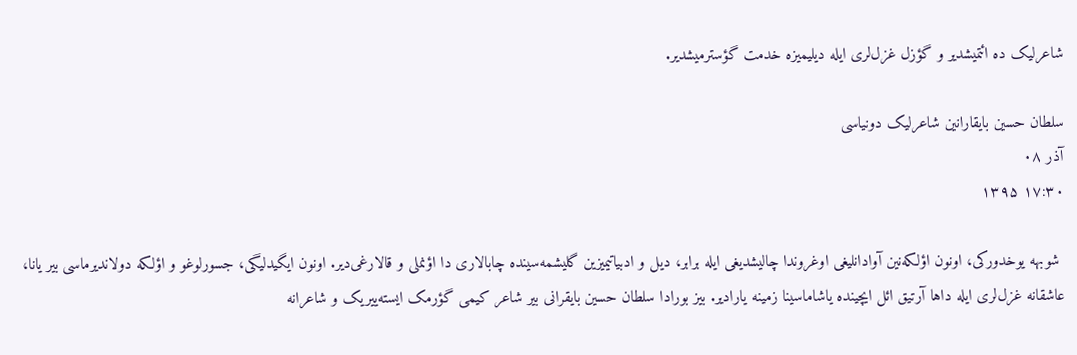شاعرلیک ده ائتمیشدیر و گؤزل غزل‌لری ایله دیلیمیزه خدمت گؤسترمیشدیر.

سلطان حسین بایقارانین شاعرلیک دونیاسی
آذر ۰۸
۱۷:۳۰ ۱۳۹۵

 شوبهه یوخدورکی، اونون اؤلکه‌نین آوادانلیغی اوغروندا چالیشدیغی ایله برابر، دیل و ادبیاتیمیزین گلیشمه‌سینده چابالاری دا اؤنملی و قالارغی‌دیر. اونون ایگیدلیگی، جسورلوغو و اؤلکه دولاندیرماسی بیر یانا، عاشقانه غزل‌لری ایله داها آرتیق ائل ایچینده یاشاماسینا زمینه یارادیر. بیز بورادا سلطان حسین بایقرانی بیر شاعر کیمی گؤرمک ایسته‌ییریک و شاعرانه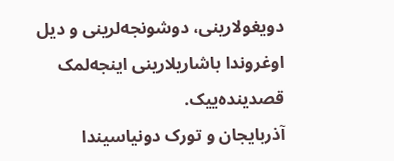دویغولارینی، دوشونجه‌لرینی و دیل اوغروندا باشاریلارینی اینجه‌لمک قصدینده‌ییک.
آذربایجان و تورک دونیاسیندا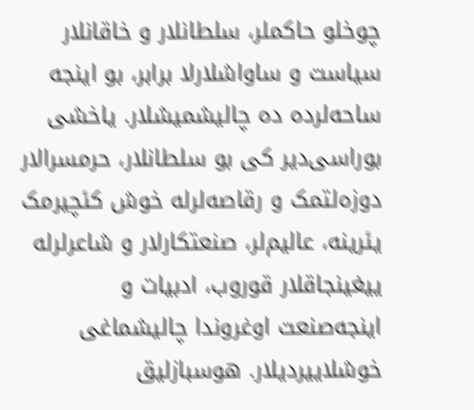چوخلو حاکملر، سلطانلار و خاقانلار سیاست و ساواشلارلا برابر، بو اینجه ساحه‌لرده ده چالیشمیشلار. یاخشی بوراسی‌دیر کی بو سلطانلار، حرمسرالار دوزه‌لتمک و رقاصه‌لرله خوش کئچیرمک یئرینه، عالیم‌لر، صنعتکارلار و شاعرلرله ییغینجاقلار قوروب، ادبیات و اینجه‌صنعت اوغروندا چالیشماغی خوشلاییردیلار. هوسبازلیق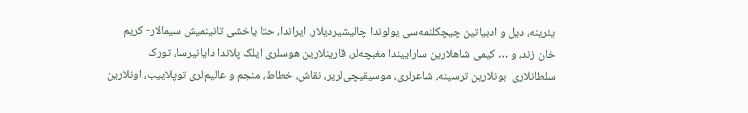یئرینه، دیل و ادبیاتین چیچکلنمه‌سی یولوندا چالیشیردیلار. ایراندا، حتا یاخشی تانینمیش سیمالار- کریم خان زند، و … کیمی شاهلارین ساراییندا مغبچه‌لر، قارینلارین هوسلری ایلک پلاندا دایانیرسا، تورک سلطانلاری  بونلارین ترسینه، شاعرلری، موسیقیچی‌لریر، نقاش، خطاط، منجم و عالیم‌لری توپلاییب، اونلارین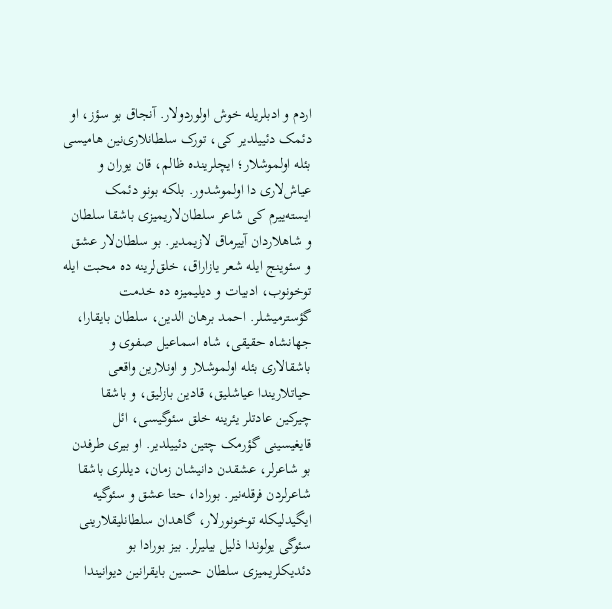اردم و ادبلریله خوش اولوردولار. آنجاق بو سؤز، او دئمک دئییلدیر کی، تورک سلطانلاری‌نین هامیسی بئله اولموشلار؛ ایچلرینده ظالم، قان یوران و عیاش‌لاری دا اولموشدور. بلکه بونو دئمک ایسته‌ییرم کی شاعر سلطان‌لاریمیزی باشقا سلطان و شاهلاردان آییرماق لازیمدیر. بو سلطان‌لار عشق و سئوینج ایله شعر یازاراق، خلق‌لرینه ده محبت ایله توخونوب، ادبیات و دیلیمیزه ده خدمت گؤسترمیشلر. احمد برهان الدین، سلطان بایقارا، جهانشاه حقیقی، شاه اسماعیل صفوی و باشقالاری بئله اولموشلار و اونلارین واقعی حیاتلاریندا عیاشلیق، قادین بازلیق، و باشقا چیرکین عادتلر یئرینه خلق سئوگیسی، ائل قایغیسینی گؤرمک چتین دئییلدیر. او بیری طرفدن بو شاعرلر، عشقدن دانیشان زمان، دیللری باشقا شاعرلردن فرقله‌نیر. بورادا، حتا عشق و سئوگیه ایگیدلیکله توخونورلار، گاهدان سلطانلیقلارینی سئوگی یولوندا ذلیل بیلیرلر. بیز بورادا بو دئدیکلریمیزی سلطان حسین بایقرانین دیوانیندا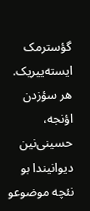گؤسترمک ایسته‌ییریک.
هر سؤزدن اؤنجه، حسینی‌نین دیوانیندا بو نئچه موضوعو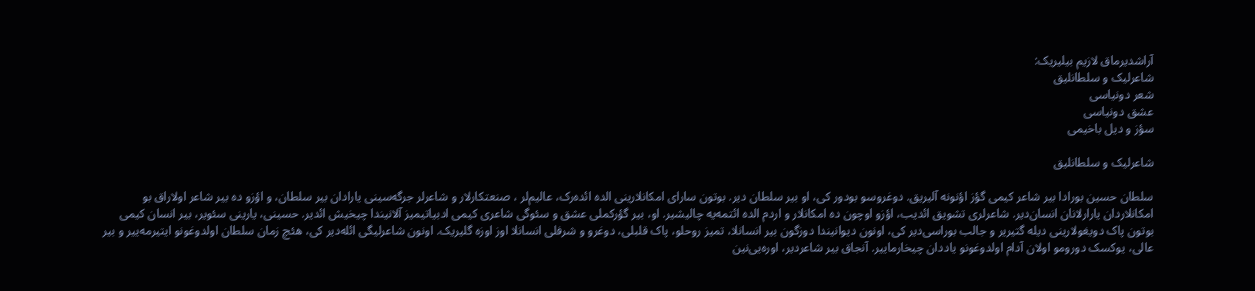آراشدیرماق لازیم بیلیریک:
شاعرلیک و سلطانلیق
شعر دونیاسی
عشق دونیاسی
سؤز و دیل باخیمی

شاعر‌لیک و سلطانلیق

سلطان حسین بورادا بیر شاعر کیمی گؤز اؤنونه آلیریق. دوغروسو بودور کی، او بیر سلطان ‌دیر. بوتون سارای امکانلارینی الده ائده‌رک، عالیم‌لر ، صنعتکارلار و شاعرلر جرگه‌سینی یارادان بیر سلطان، و اؤزو ده بیر شاعر اولاراق بو امکانلاردان یارارلانان انسان‌دیر. شاعرلری تشویق ائدیب، اؤزو اوچون ده امکانلار و اردم الده ائتمه‌یه چالیشیر. او، بیر گؤرکملی عشق و سئوگی شاعری کیمی ادبیاتیمیز آلانیندا چیخیش ائدیر. حسینی، یارینی سئویر، بیر انسان کیمی بوتون پاک دویغولارینی دیله گتیریر و جالب بوراسی‌دیر کی، اونون دیوانیندا دوزگون بیر انسانلا، تمیز روحلو، پاک قلبلی، دوغرو و شرفلی انسانلا اوز اوزه گلیریک. اونون شاعرلیگی ائله‌دیر کی، هئچ زمان سلطان اولدوغونو ایتیرمه‌ییر و بیر عالی، یوکسک دورومو اولان آدام اولدوغونو یاددان چیخارماییر. آنجاق بیر شاعردیر، اوره‌یی‌نین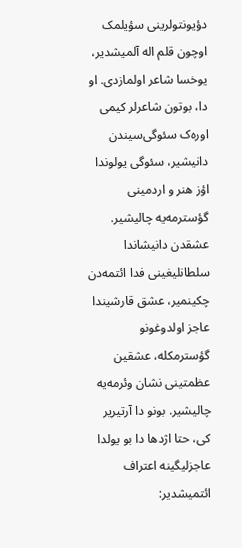دؤیونتولرینی سؤیلمک اوچون قلم اله آلمیشدیر، یوخسا شاعر اولمازدی. او دا، بوتون شاعرلر کیمی اوره‌ک سئوگی‌سیندن دانیشیر، سئوگی یولوندا اؤز هنر و اردمینی گؤسترمه‌یه چالیشیر. عشقدن دانیشاندا سلطانلیغینی فدا ائتمه‌دن چکینمیر، عشق قارشیندا عاجز اولدوغونو گؤسترمکله، عشقین عظمتینی نشان وئرمه‌یه چالیشیر. بونو دا آرتیریر کی، حتا اژدها دا بو یولدا عاجزلیگینه اعتراف ائتمیشدیر: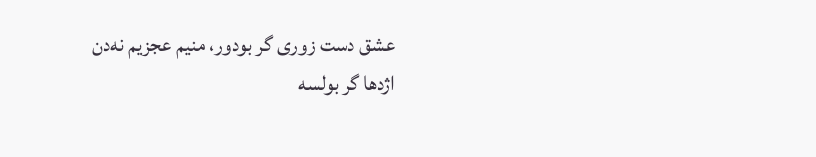عشق دست زوری گر بودور، منیم عجزیم نه‌دن
اژدها گر بولسه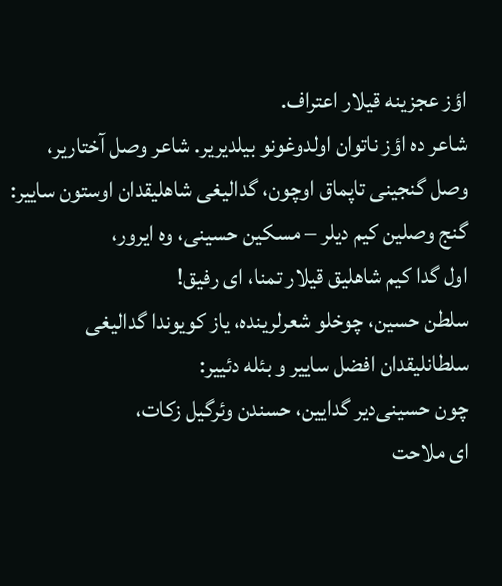اؤز عجزینه قیلار اعتراف.
شاعر ده اؤز ناتوان اولدوغونو بیلدیریر. شاعر وصل آختاریر، وصل گنجینی تاپماق اوچون، گدالیغی شاهلیقدان اوستون ساییر:
گنج وصلین کیم دیلر – مسکین حسینی، وه ایرور،
اول گدا کیم شاهلیق قیلار تمنا، ای رفیق!
سلطن حسین، چوخلو شعرلرینده، یاز کویوندا گدالیغی سلطانلیقدان افضل ساییر و بئله دئییر:
چون حسینی‌دیر گدایین، حسندن وئرگیل زکات،
ای ملاحت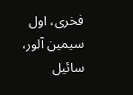فخری، اول سیمین آلور، سائیل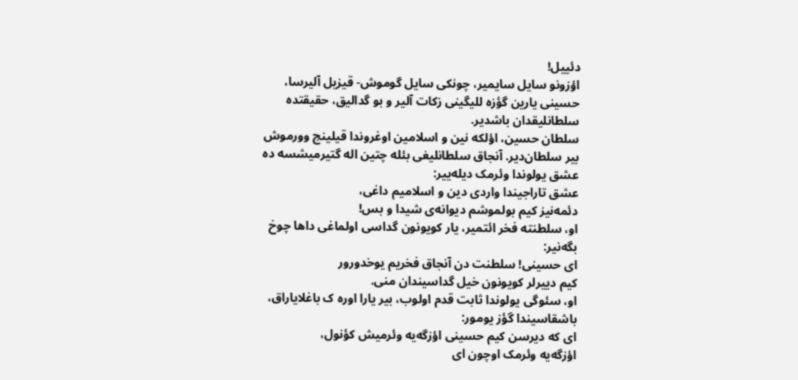دئییل!
اؤزونو سایل سایمیر، چونکی سایل گوموش- قیزیل آلیرسا، حسینی یارین گؤزه للیگینی زکات آلیر و بو گدالیق، حقیقتده سلطانلیقدان باشدیر.
سلطان حسین، اؤلکه ‌نین و اسلامین اوغروندا قیلینج وورموش بیر سلطان‌دیر. آنجاق سلطانلیغی بئله چتین اله گتیرمیشسه ده عشق یولوندا وئرمک دیله‌ییر:
عشق تاراجیندا واردی دین و اسلامیم داغی،
دئمه‌نیز کیم بولموشم دیوانه‌ی شیدا و بس!
او، سلطنته فخر ائتمیر، یار کویونون گداسی اولماغی داها چوخ بگه‌نیر:
ای حسینی! سلطنت دن آنجاق فخریم یوخدورور
کیم دییرلر کویونون خیل گداسیندان منی.
او، سئوگی یولوندا ثابت قدم اولوب، بیر یارا اوره ک باغلایاراق، باشقاسیندا گؤز یومور:
ای که دیرسن کیم حسینی اؤزگه‌یه وئرمیش کؤنول،
اؤزگه‌یه وئرمک اوچون ای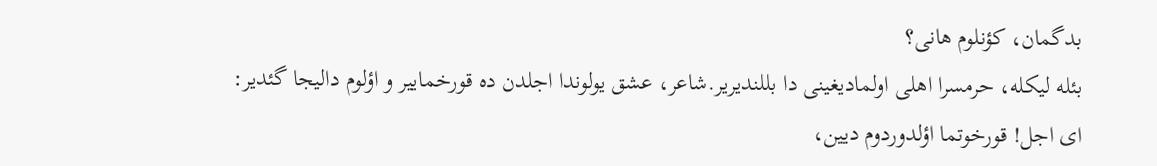بدگمان، کؤنلوم هانی؟
بئله لیکله، حرمسرا اهلی اولمادیغینی دا بللندیریر.شاعر، عشق یولوندا اجلدن ده قورخماییر و اؤلوم دالیجا گئدیر:
ای اجل! قورخوتما اؤلدوردوم دیین،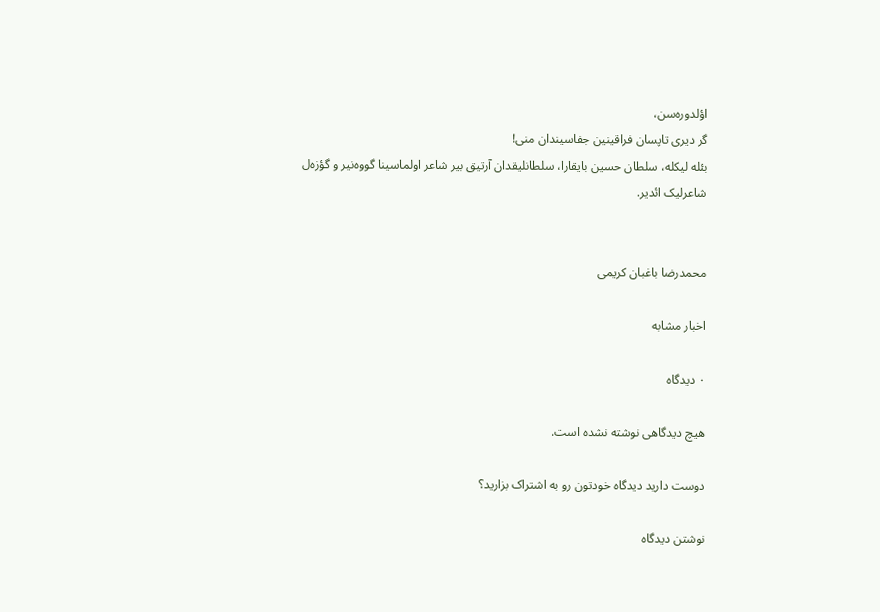اؤلدوره‌سن،
گر دیری تاپسان فراقینین جفاسیندان منی!
بئله لیکله، سلطان حسین بایقارا، سلطانلیقدان آرتیق بیر شاعر اولماسینا گووه‌نیر و گؤزه‌ل شاعرلیک ائدیر.


محمدرضا باغبان کریمی

اخبار مشابه

۰ دیدگاه

هیچ دیدگاهی نوشته نشده است.

دوست دارید دیدگاه خودتون رو به اشتراک بزارید؟

نوشتن دیدگاه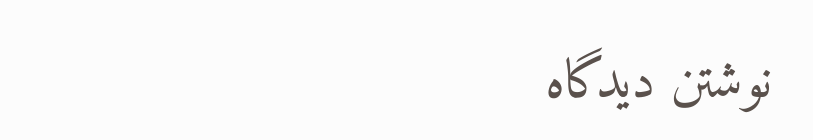نوشتن دیدگاه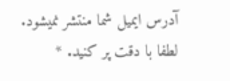آدرس ایمیل شما منتشر نمیشود.
لطفا با دقت پر کنید. *